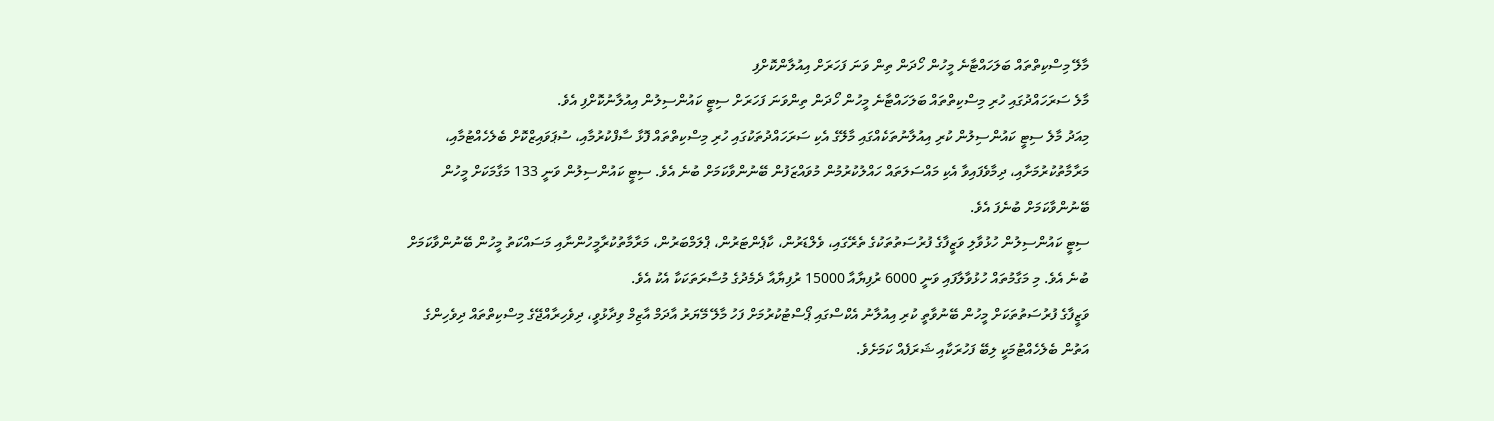މާލޭ މިސްކިތްތައް ބަލަހައްޓާނެ މީހުން ހޯދަން ތިން ވަނަ ފަހަރަށް އިއުލާންކޮށްފި
މާލެ ސަރަހައްދުގައި ހުރި މިސްކިތްތައް ބަލަހައްޓާނެ މީހުން ހޯދަން ތިންވަނަ ފަހަރަށް ސިޓީ ކައުންސިލުން އިއުލާނުކޮށްފި އެވެ.
މިއަދު މާލެ ސިޓީ ކައުންސިލުން ކުރި އިއުލާނުތަކެއްގައި މާލޭގެ އެކި ސަރަހައްދުތަކުގައި ހުރި މިސްކިތްތައް ފޮޅާ ސާފްކުރުމާއި، ސުޕަވައިޒްކޮށް ބެލެހެއްޓުމާއި، މަރާމާތުކުރުމަށާއި، ދިމާވެފައިވާ އެކި މައްސަލަތައް ހައްލުކުރުމުން މުވައްޒަފުން ބޭނުންވާކަމަށް ބުނެ އެވެ. ސިޓީ ކައުންސިލުން ވަނީ 133 މަގާމަކަށް މީހުން ބޭނުންވާކަމަށް ބުނެފަ އެވެ.
ސިޓީ ކައުންސިލުން ހުޅުވާލި ވަޒީފާގެ ފުރުސަތުތަކުގެ ތެރޭގައި، ވެލްޑަރުން، ކާޕެންޓަރުން، ޕްލަމްބަރުން، މަރާމާތުކުރާމީހުންނާއި މަސައްކަތު މީހުން ބޭނުންވާކަމަށް ބުނެ އެވެ. މި މަގާމުތައް ހުޅުވާލާފައި ވަނީ 6000 ރުފިޔާއާ 15000 ރުފިޔާއާ ދެމެދުގެ މުސާރަތަކަކާ އެކު އެވެ.
ވަޒީފާގެ ފުރުސަތުތަކަށް މީހުން ބޭނުވާތީ ކުރި އިއުލާނު އެކްސްގައި ޕޯސްޓުކުރުމަށް ފަހު މާލޭ މޭޔަރު އާދަމް އާޒިމް ވިދާޅުވީ، ދިވެހިރާއްޖޭގެ މިސްކިތްތައް ދިވެހިންގެ އަތުން ބެލެހެއްޓުމަކީ ލިބޭ ފަހުރަކާއި ޝަރަފެއް ކަމަށެވެ.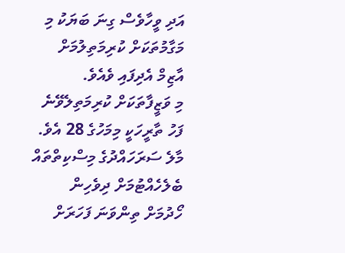އަދި ވީހާވެސް ގިނަ ބަޔަކު މި މަގާމުތަކަށް ކުރިމަތިލުމަށް އާޒިމް އެދިފައި ވެއެވެ.
މި ވަޒީފާތަކަށް ކުރިމަތިލެވޭނެ ފަހު ތާރީހަކީ މިމަހުގެ 28 އެވެ.
މާލެ ސަރަހައްދުގެ މިސްކިތްތައް ބެލެހެއްޓުމަށް ދިވެހިން ހޯދުމަށް ތިންވަނަ ފަހަރަށް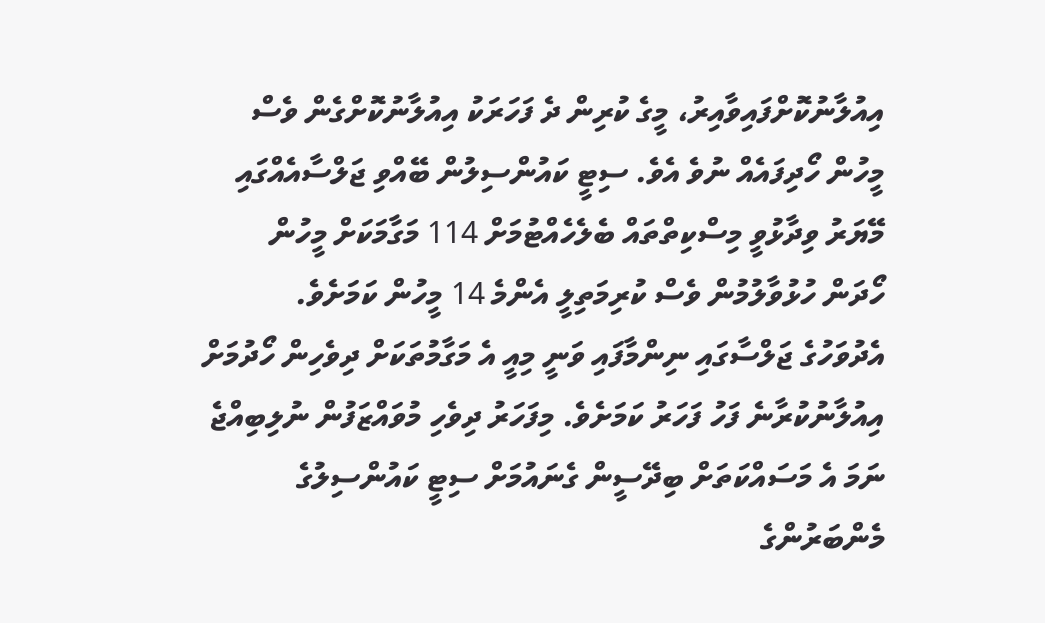އިއުލާނުކޮށްފައިވާއިރު، މީގެ ކުރިން ދެ ފަހަރަކު އިއުލާނުކޮށްގެން ވެސް މީހުން ހޯދިފައެއް ނުވެ އެވެ. ސިޓީ ކައުންސިލުން ބޭއްވި ޖަލްސާއެއްގައި މޭޔަރު ވިދާޅުވީ މިސްކިތްތައް ބެލެހެއްޓުމަށް 114 މަގާމަކަށް މީހުން ހޯދަން ހުޅުވާލުމުން ވެސް ކުރިމަތިލީ އެންމެ 14 މީހުން ކަމަށެވެ.
އެދުވަހުގެ ޖަލްސާގައި ނިންމާފައި ވަނީ މިއީ އެ މަގާމުތަކަށް ދިވެހިން ހޯދުމަށް އިއުލާނުކުރާނެ ފަހު ފަހަރު ކަމަށެވެ. މިފަހަރު ދިވެހި މުވައްޒަފުން ނުލިބިއްޖެ ނަމަ އެ މަސައްކަތަށް ބިދޭސީން ގެނައުމަށް ސިޓީ ކައުންސިލުގެ މެންބަރުންގެ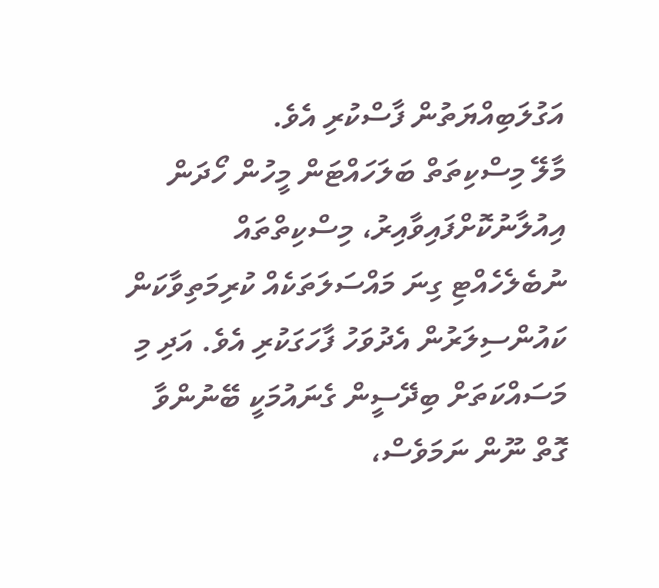އަގުލަބިއްޔަތުން ފާސްކުރި އެވެ.
މާލޭ މިސްކިތަތް ބަލަހައްޓަން މީހުން ހޯދަން އިއުލާނުކޮށްފައިވާއިރު، މިސްކިތްތައް ނުބެލެހެއްޓި ގިނަ މައްސަލަތަކެއް ކުރިމަތިވާކަން ކައުންސިލަރުން އެދުވަހު ފާހަގަކުރި އެވެ. އަދި މި މަސައްކަތަށް ބިދޭސީން ގެނައުމަކީ ބޭނުންވާ ގޮތް ނޫން ނަމަވެސް،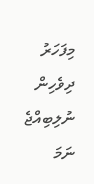މިފަހަރު ދިވެހިން ނުލިބިއްޖެ ނަމަ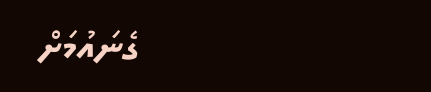ގެނައުމަށް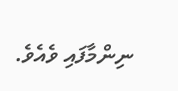ނިންމާފައި ވެއެވެ.